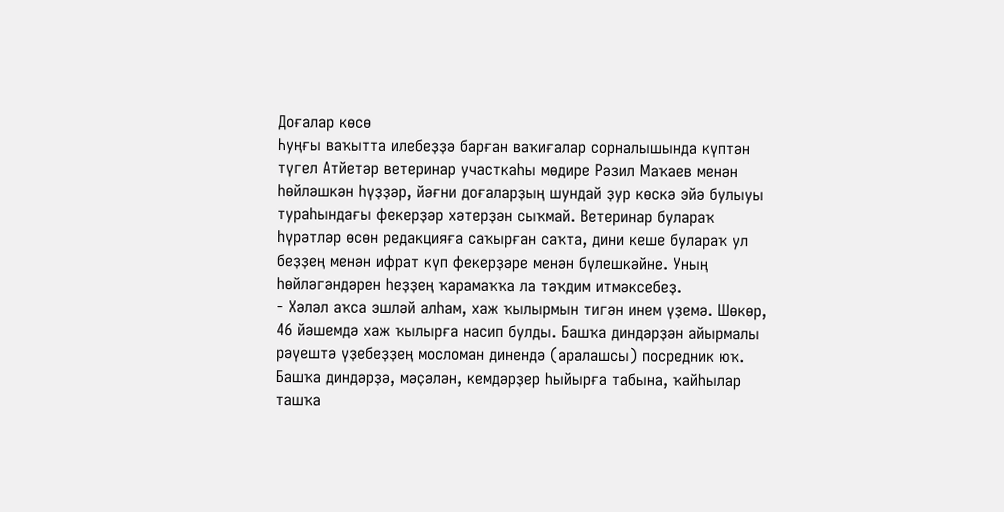Доғалар көсө
Һуңғы ваҡытта илебеҙҙә барған ваҡиғалар сорналышында күптән түгел Атйетәр ветеринар участкаһы мөдире Рәзил Маҡаев менән һөйләшкән һүҙҙәр, йәғни доғаларҙың шундай ҙур көскә эйә булыуы тураһындағы фекерҙәр хәтерҙән сыҡмай. Ветеринар булараҡ һүрәтләр өсөн редакцияға саҡырған саҡта, дини кеше булараҡ ул беҙҙең менән ифрат күп фекерҙәре менән бүлешкәйне. Уның һөйләгәндәрен һеҙҙең ҡарамаҡҡа ла тәҡдим итмәксебеҙ.
- Хәләл аҡса эшләй алһам, хаж ҡылырмын тигән инем үҙемә. Шөкөр, 46 йәшемдә хаж ҡылырға насип булды. Башҡа диндәрҙән айырмалы рәүештә үҙебеҙҙең мосломан динендә (аралашсы) посредник юҡ. Башҡа диндәрҙә, мәҫәлән, кемдәрҙер һыйырға табына, ҡайһылар ташҡа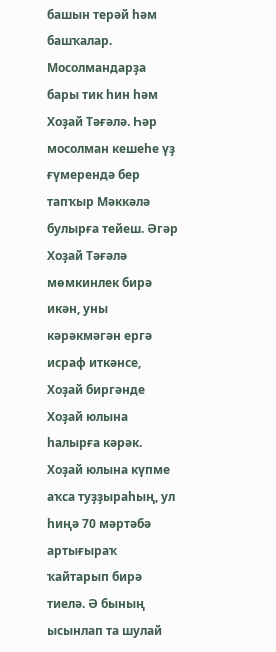башын терәй һәм башҡалар. Мосолмандарҙа бары тик һин һәм Хоҙай Тәғәлә. Һәр мосолман кешеһе үҙ ғүмерендә бер тапҡыр Мәккәлә булырға тейеш. Әгәр Хоҙай Тәғәлә мөмкинлек бирә икән, уны кәрәкмәгән ергә исраф иткәнсе, Хоҙай биргәнде Хоҙай юлына һалырға кәрәк. Хоҙай юлына күпме аҡса туҙҙыраһың, ул һиңә 70 мәртәбә артығыраҡ ҡайтарып бирә тиелә. Ә бының ысынлап та шулай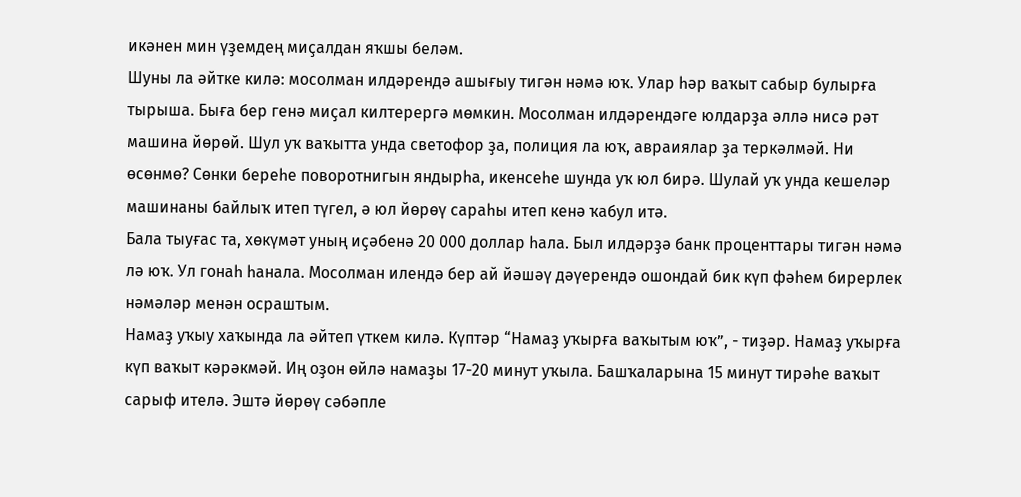икәнен мин үҙемдең миҫалдан яҡшы беләм.
Шуны ла әйтке килә: мосолман илдәрендә ашығыу тигән нәмә юҡ. Улар һәр ваҡыт сабыр булырға тырыша. Быға бер генә миҫал килтерергә мөмкин. Мосолман илдәрендәге юлдарҙа әллә нисә рәт машина йөрөй. Шул уҡ ваҡытта унда светофор ҙа, полиция ла юҡ, авраиялар ҙа теркәлмәй. Ни өсөнмө? Сөнки береһе поворотнигын яндырһа, икенсеһе шунда уҡ юл бирә. Шулай уҡ унда кешеләр машинаны байлыҡ итеп түгел, ә юл йөрөү сараһы итеп кенә ҡабул итә.
Бала тыуғас та, хөкүмәт уның иҫәбенә 20 000 доллар һала. Был илдәрҙә банк проценттары тигән нәмә лә юҡ. Ул гонаһ һанала. Мосолман илендә бер ай йәшәү дәүерендә ошондай бик күп фәһем бирерлек нәмәләр менән осраштым.
Намаҙ уҡыу хаҡында ла әйтеп үткем килә. Күптәр “Намаҙ уҡырға ваҡытым юҡ”, - тиҙәр. Намаҙ уҡырға күп ваҡыт кәрәкмәй. Иң оҙон өйлә намаҙы 17-20 минут уҡыла. Башҡаларына 15 минут тирәһе ваҡыт сарыф ителә. Эштә йөрөү сәбәпле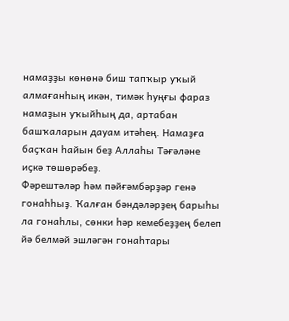намаҙҙы көнөнә биш тапҡыр уҡый алмағанһың икән, тимәк һуңғы фараз намаҙын уҡыйһың да, артабан башҡаларын дауам итәһең. Намаҙға баҫҡан һайын беҙ Аллаһы Тәғәләне иҫкә төшөрәбеҙ.
Фәрештәләр һәм пәйғәмбәрҙәр генә гонаһһыҙ. Ҡалған бәндәләрҙең барыһы ла гонаһлы, сөнки һәр кемебеҙҙең белеп йә белмәй эшләгән гонаһтары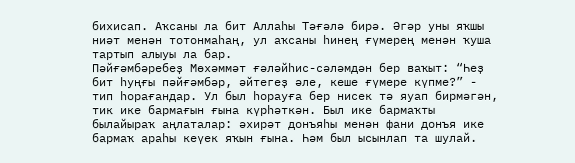бихисап. Аҡсаны ла бит Аллаһы Тәғәлә бирә. Әгәр уны яҡшы ниәт менән тотонмаһаң, ул аҡсаны һинең ғүмерең менән ҡуша тартып алыуы ла бар.
Пәйғәмбәребеҙ Мөхәммәт ғәләйһис-сәләмдән бер ваҡыт: “Һеҙ бит һуңғы пәйғәмбәр, әйтегеҙ әле, кеше ғүмере күпме?” - тип һорағандар. Ул был һорауға бер нисек тә яуап бирмәгән, тик ике бармағын ғына күрһәткән. Был ике бармаҡты былайыраҡ аңлаталар: әхирәт донъяһы менән фани донъя ике бармаҡ араһы кеүек яҡын ғына. Һәм был ысынлап та шулай.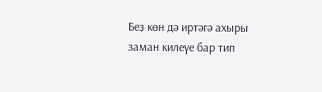Беҙ көн дә иртәгә ахыры заман килеүе бар тип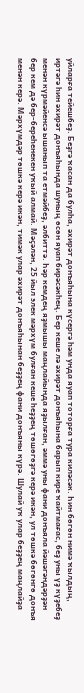уйларға тейешбеҙ. Беҙгә ҡасан да булһа, әхирәт донъяһына күсергә һәм унда яуап тоторға тура киләсәк. Һин бөгөн нимә ҡылдың, иртәгә һин әхирәт донъяһында шуның өсөн яуап бирәсәкһең. Бер кеше лә әхирәт донъяһына барып кире ҡайтмағас, беҙ уны үҙ күҙебеҙ менән күрмәйенсә ышанып та етмәйбеҙ, әлбиттә. Һәр кемдең яҙмышы маңлайында яҙылған, әммә уны фани донъяла йәшәгәндәрҙән бер кем дә бер-береһенекен уҡый алмай. Мәҫәлән, 25 йыл элек мәрхүм булған кеше һеҙҙең төшөгөҙгә керә икән, ул төшкә бөгөнгө донъя менән керә. Мәрхүмдәр төшкә керә икән, тимәк улар әхирәт донъяһынан беҙҙең фани донъяны күрә. Шулай уҡ улар беҙҙең маңлайҙа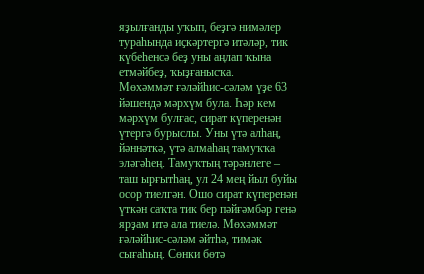яҙылғанды уҡып, беҙгә нимәлер тураһында иҫкәртергә итәләр, тик күбеһенсә беҙ уны аңлап ҡына етмәйбеҙ, ҡыҙғанысҡа.
Мөхәммәт ғәләйһис-сәләм үҙе 63 йәшендә мәрхүм була. Һәр кем мәрхүм булғас, сират күперенән үтергә бурыслы. Уны үтә алһаң, йәннәткә, үтә алмаһаң тамуҡҡа эләгәһең. Тамуҡтың тәрәнлеге – таш ырғытһаң, ул 24 мең йыл буйы осор тиелгән. Ошо сират күперенән үткән саҡта тик бер пәйғәмбәр генә ярҙам итә ала тиелә. Мөхәммәт ғәләйһис-сәләм әйтһә, тимәк сығаһың. Сөнки бөтә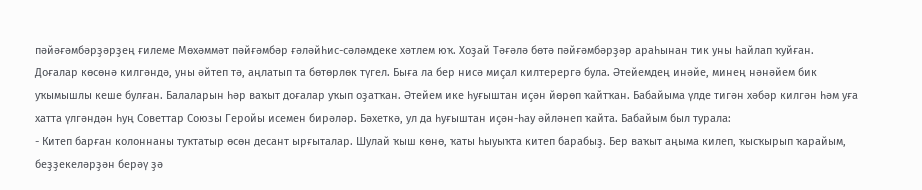пәйәғәмбәрҙәрҙең ғилеме Мөхәммәт пәйғәмбәр ғәләйһис-сәләмдеке хәтлем юҡ. Хоҙай Тәғәлә бөтә пәйғәмбәрҙәр араһынан тик уны һайлап ҡуйған.
Доғалар көсөнә килгәндә, уны әйтеп тә, аңлатып та бөтөрлөк түгел. Быға ла бер нисә миҫал килтерергә була. Әтейемдең инәйе, минең нәнәйем бик уҡымышлы кеше булған. Балаларын һәр ваҡыт доғалар уҡып оҙатҡан. Әтейем ике һуғыштан иҫән йөрөп ҡайтҡан. Бабайыма үлде тигән хәбәр килгән һәм уға хатта үлгәндән һуң Советтар Союзы Геройы исемен бирәләр. Бәхеткә, ул да һуғыштан иҫән-һау әйләнеп ҡайта. Бабайым был турала:
- Китеп барған колоннаны туҡтатыр өсөн десант ырғыталар. Шулай ҡыш көнө, ҡаты һыуыҡта китеп барабыҙ. Бер ваҡыт аңыма килеп, ҡысҡырып ҡарайым, беҙҙекеләрҙән берәү ҙә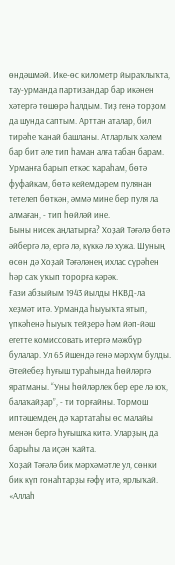өндәшмәй. Ике-өс километр йыраҡлыҡта, тау-урманда партизандар бар икәнен хәтергә төшөрә һалдым. Тиҙ генә торҙом да шунда саптым. Арттан аталар, бил тирәһе ҡанай башланы. Атларлыҡ хәлем бар бит әле тип һаман алға табан барам. Урманға барып еткәс ҡараһам, бөтә фуфайкам, бөтә кейемдәрем пулянан тетелеп бөткән, әммә мине бер пуля ла алмаған, - тип һөйләй ине.
Быны нисек аңлатырға? Хоҙай Тәғәлә бөтә әйбергә лә, ергә лә, күккә лә хужа. Шуның өсөн дә Хоҙай Тәғәләнең ихлас сүрәһен һәр саҡ уҡып торорға кәрәк.
Ғази абзыйым 1943 йылды НКВД-ла хеҙмәт итә. Урманда һыуыҡта ятып, үпкәһенә һыуыҡ тейҙерә һәм йәп-йәш егетте комиссовать итергә мәжбүр булалар. Ул 65 йшендә генә мәрхүм булды. Әтейебеҙ һуғыш тураһында һөйләргә яратманы. “Уны һөйләрлек бер ере лә юҡ, балаҡайҙар”, - ти торғайны. Тормош иптәшемдең дә ҡартатаһы өс малайы менән бергә һуғышҡа китә. Уларҙың да барыһы ла иҫән ҡайта.
Хоҙай Тәғәлә бик мәрхәмәтле ул, сөнки бик күп гонаһтарҙы ғәфү итә, ярлыҡай. «Аллаһ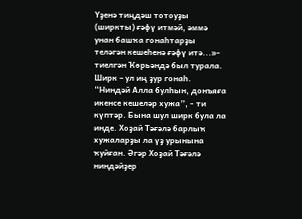Үҙенә тиңдәш тотоуҙы (ширкты) ғәфү итмәй, әммә унан башҡа гонаһтарҙы теләгән кешеһенә ғәфү итә...»- тиелгән Ҡөрьәндә был турала. Ширк – ул иң ҙур гонаһ. “Ниндәй Алла булһын, донъяға икенсе кешеләр хужа”, - ти күптәр. Бына шул ширк була ла инде. Хоҙай Тәғәлә барлыҡ хужаларҙы ла үҙ урынына ҡуйған. Әгәр Хоҙай Тәғәлә ниндәйҙер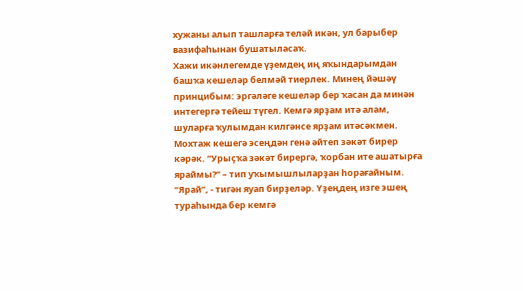хужаны алып ташларға теләй икән, ул барыбер вазифаһынан бушатыласаҡ.
Хажи икәнлегемде үҙемдең иң яҡындарымдан башҡа кешеләр белмәй тиерлек. Минең йәшәү принцибым: эргәләге кешеләр бер ҡасан да минән интегергә тейеш түгел. Кемгә ярҙам итә алам, шуларға ҡулымдан килгәнсе ярҙам итәсәкмен. Мохтаж кешегә эсеңдән генә әйтеп зәкәт бирер кәрәк. “Урыҫҡа зәкәт бирергә, ҡорбан ите ашатырға яраймы?” – тип уҡымышлыларҙан һорағайным. “Ярай”, - тигән яуап бирҙеләр. Үҙеңдең изге эшең тураһында бер кемгә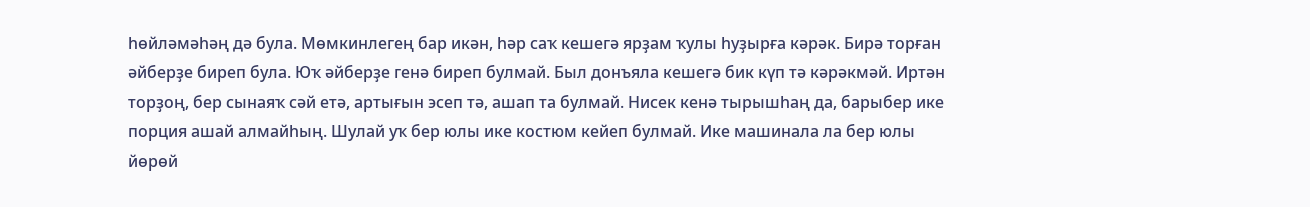һөйләмәһәң дә була. Мөмкинлегең бар икән, һәр саҡ кешегә ярҙам ҡулы һуҙырға кәрәк. Бирә торған әйберҙе биреп була. Юҡ әйберҙе генә биреп булмай. Был донъяла кешегә бик күп тә кәрәкмәй. Иртән торҙоң, бер сынаяҡ сәй етә, артығын эсеп тә, ашап та булмай. Нисек кенә тырышһаң да, барыбер ике порция ашай алмайһың. Шулай уҡ бер юлы ике костюм кейеп булмай. Ике машинала ла бер юлы йөрөй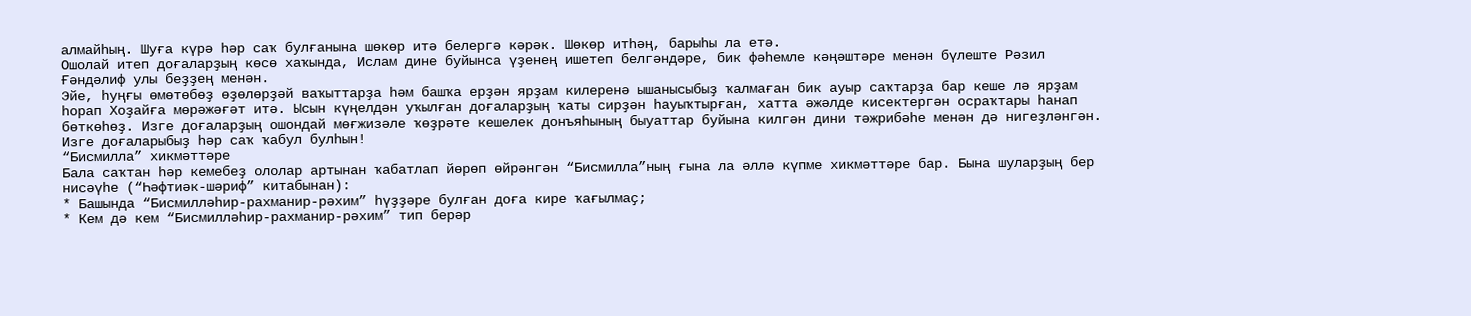алмайһың. Шуға күрә һәр саҡ булғанына шөкөр итә белергә кәрәк. Шөкөр итһәң, барыһы ла етә.
Ошолай итеп доғаларҙың көсө хаҡында, Ислам дине буйынса үҙенең ишетеп белгәндәре, бик фәһемле кәңәштәре менән бүлеште Рәзил Ғәндәлиф улы беҙҙең менән.
Эйе, һуңғы өмөтөбөҙ өҙөлөрҙәй ваҡыттарҙа һәм башҡа ерҙән ярҙам килеренә ышанысыбыҙ ҡалмаған бик ауыр саҡтарҙа бар кеше лә ярҙам һорап Хоҙайға мөрәжәғәт итә. Ысын күңелдән уҡылған доғаларҙың ҡаты сирҙән һауыҡтырған, хатта әжәлде кисектергән осраҡтары һанап бөткөһөҙ. Изге доғаларҙың ошондай мөғжизәле ҡөҙрәте кешелек донъяһының быуаттар буйына килгән дини тәжрибәһе менән дә нигеҙләнгән. Изге доғаларыбыҙ һәр саҡ ҡабул булһын!
“Бисмилла” хикмәттәре
Бала саҡтан һәр кемебеҙ ололар артынан ҡабатлап йөрөп өйрәнгән “Бисмилла”ның ғына ла әллә күпме хикмәттәре бар. Бына шуларҙың бер нисәүһе (“Һәфтиәк-шәриф” китабынан):
* Башында “Бисмилләһир-рахманир-рәхим” һүҙҙәре булған доға кире ҡағылмаҫ;
* Кем дә кем “Бисмилләһир-рахманир-рәхим” тип берәр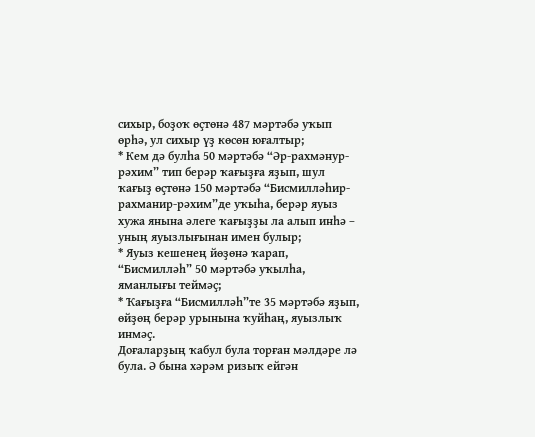сихыр, боҙоҡ өҫтөнә 487 мәртәбә уҡып өрһә, ул сихыр үҙ көсөн юғалтыр;
* Кем дә булһа 50 мәртәбә “Әр-рахмәнур-рәхим” тип берәр ҡағыҙға яҙып, шул ҡағыҙ өҫтөнә 150 мәртәбә “Бисмилләһир-рахманир-рәхим”де уҡыһа, берәр яуыз хужа янына әлеге ҡағыҙҙы ла алып инһә – уның яуызлығынан имен булыр;
* Яуыз кешенең йөҙөнә ҡарап, “Бисмилләһ” 50 мәртәбә уҡылһа, яманлығы теймәҫ;
* Ҡағыҙға “Бисмилләһ”те 35 мәртәбә яҙып, өйҙөң берәр урынына ҡуйһаң, яуызлыҡ инмәҫ.
Доғаларҙың ҡабул була торған мәлдәре лә була. Ә бына хәрәм ризыҡ ейгән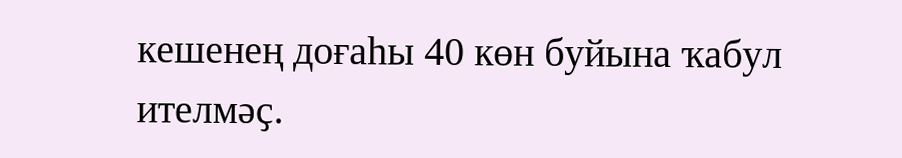кешенең доғаһы 40 көн буйына ҡабул ителмәҫ.